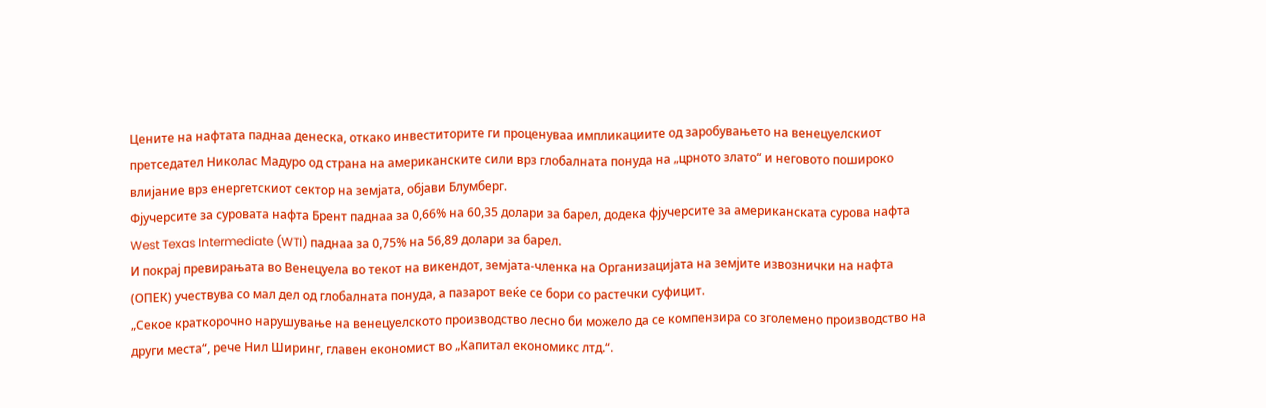Цените на нафтата паднаа денеска, откако инвеститорите ги проценуваа импликациите од заробувањето на венецуелскиот претседател Николас Мадуро од страна на американските сили врз глобалната понуда на „црното злато“ и неговото пошироко влијание врз енергетскиот сектор на земјата, објави Блумберг.
Фјучерсите за суровата нафта Брент паднаа за 0,66% на 60,35 долари за барел, додека фјучерсите за американската сурова нафта West Texas Intermediate (WTI) паднаа за 0,75% на 56,89 долари за барел.
И покрај превирањата во Венецуела во текот на викендот, земјата-членка на Организацијата на земјите извознички на нафта (ОПЕК) учествува со мал дел од глобалната понуда, а пазарот веќе се бори со растечки суфицит.
„Секое краткорочно нарушување на венецуелското производство лесно би можело да се компензира со зголемено производство на други места“, рече Нил Ширинг, главен економист во „Капитал економикс лтд.“.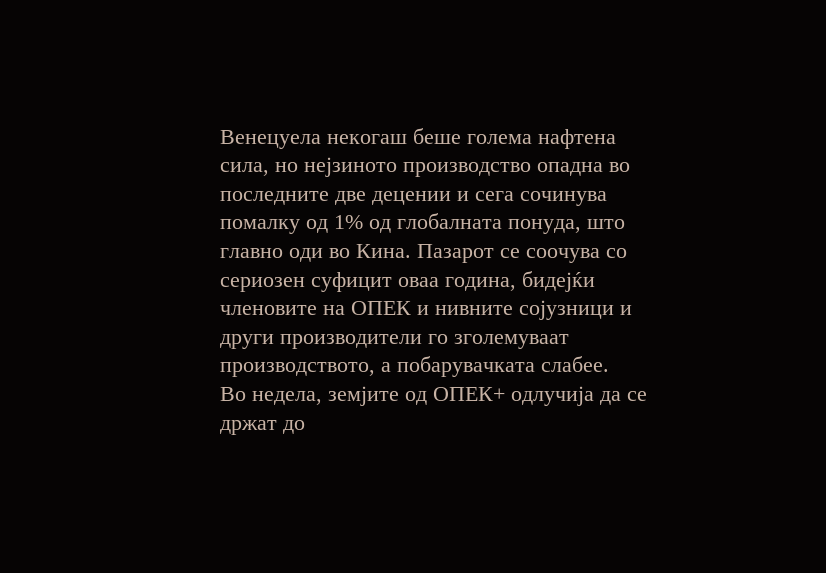Венецуела некогаш беше голема нафтена сила, но нејзиното производство опадна во последните две децении и сега сочинува помалку од 1% од глобалната понуда, што главно оди во Кина. Пазарот се соочува со сериозен суфицит оваа година, бидејќи членовите на ОПЕК и нивните сојузници и други производители го зголемуваат производството, а побарувачката слабее.
Во недела, земјите од ОПЕК+ одлучија да се држат до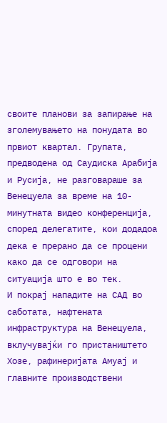своите планови за запирање на зголемувањето на понудата во првиот квартал. Групата, предводена од Саудиска Арабија и Русија, не разговараше за Венецуела за време на 10-минутната видео конференција, според делегатите, кои додадоа дека е прерано да се процени како да се одговори на ситуација што е во тек.
И покрај нападите на САД во саботата, нафтената инфраструктура на Венецуела, вклучувајќи го пристаништето Хозе, рафинеријата Амуај и главните производствени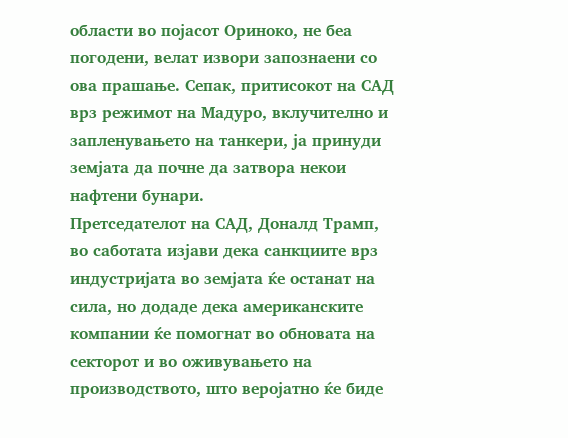области во појасот Ориноко, не беа погодени, велат извори запознаени со ова прашање. Сепак, притисокот на САД врз режимот на Мадуро, вклучително и запленувањето на танкери, ја принуди земјата да почне да затвора некои нафтени бунари.
Претседателот на САД, Доналд Трамп, во саботата изјави дека санкциите врз индустријата во земјата ќе останат на сила, но додаде дека американските компании ќе помогнат во обновата на секторот и во оживувањето на производството, што веројатно ќе биде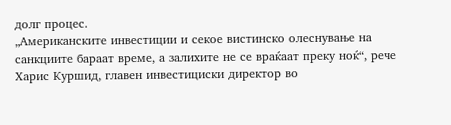долг процес.
„Американските инвестиции и секое вистинско олеснување на санкциите бараат време, а залихите не се враќаат преку ноќ“, рече Харис Куршид, главен инвестициски директор во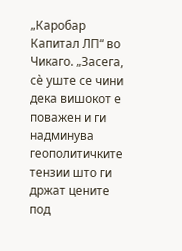„Каробар Капитал ЛП“ во Чикаго. „Засега, сè уште се чини дека вишокот е поважен и ги надминува геополитичките тензии што ги држат цените под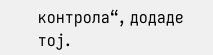контрола“, додаде тој.